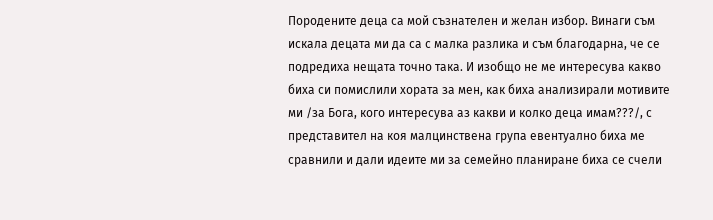Породените деца са мой съзнателен и желан избор. Винаги съм искала децата ми да са с малка разлика и съм благодарна, че се подредиха нещата точно така. И изобщо не ме интересува какво биха си помислили хората за мен, как биха анализирали мотивите ми /за Бога, кого интересува аз какви и колко деца имам???/, с представител на коя малцинствена група евентуално биха ме сравнили и дали идеите ми за семейно планиране биха се счели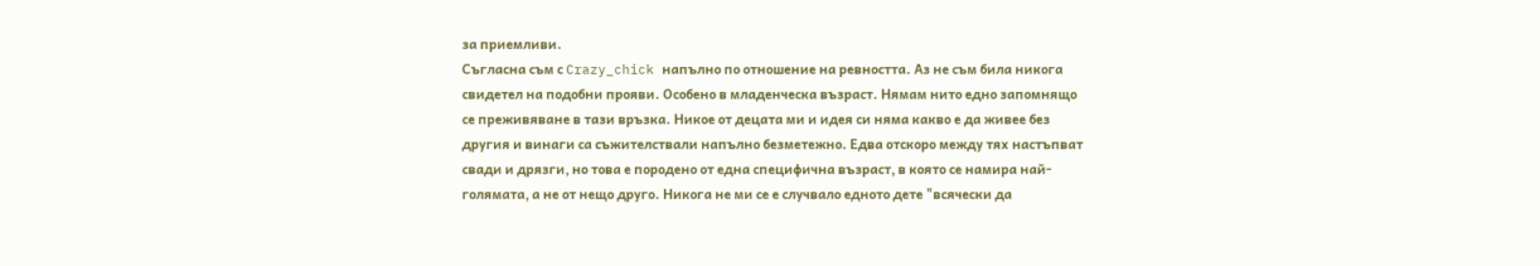за приемливи.
Съгласна съм с Crazy_chick напълно по отношение на ревността. Аз не съм била никога свидетел на подобни прояви. Особено в младенческа възраст. Нямам нито едно запомнящо се преживяване в тази връзка. Никое от децата ми и идея си няма какво е да живее без другия и винаги са съжителствали напълно безметежно. Едва отскоро между тях настъпват свади и дрязги, но това е породено от една специфична възраст, в която се намира най-голямата, а не от нещо друго. Никога не ми се е случвало едното дете "всячески да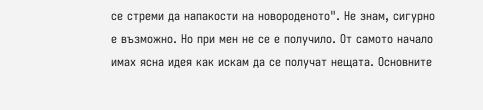се стреми да напакости на новороденото". Не знам, сигурно е възможно. Но при мен не се е получило. От самото начало имах ясна идея как искам да се получат нещата. Основните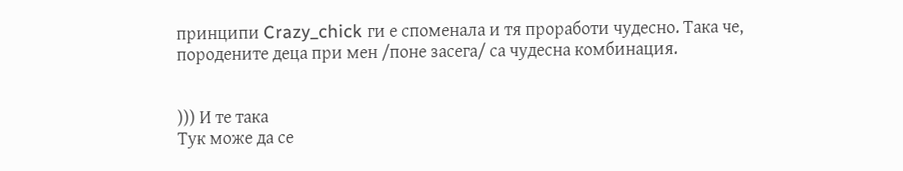принципи Crazy_chick ги е споменала и тя проработи чудесно. Така че, породените деца при мен /поне засега/ са чудесна комбинация.


))) И те така
Тук може да се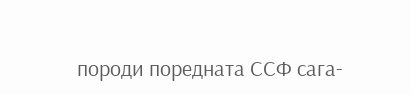породи поредната ССФ сага-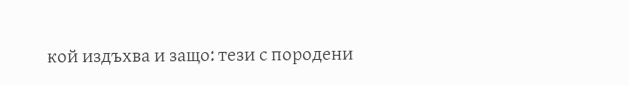кой издъхва и защо: тези с породени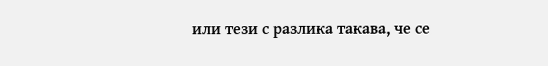или тези с разлика такава, че се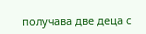получава две деца с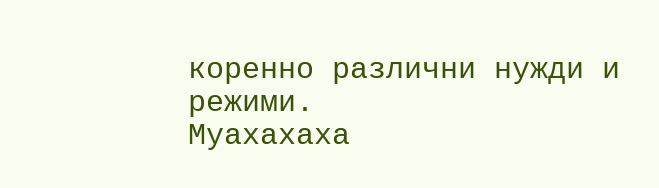коренно различни нужди и режими.
Муахахаха